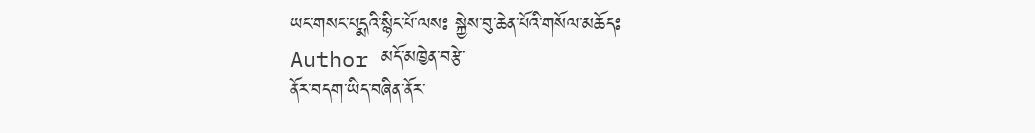ཡང་གསང་པདྨའི་སྙིང་པོ་ལསཿ སྐྱེས་བུ་ཆེན་པོའི་གསོལ་མཆོདཿ
Author མདོ་མཁྱེན་བརྩེ་
ནོར་བདག་ཡིད་བཞིན་ནོར་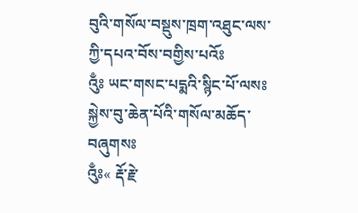བུའི་གསོལ་བསྡུས་ཁྲག་འཐུང་ལས་ཀྱི་དཔའ་བོས་བགྱིས་པའོཿ
འུྃཿ ཡང་གསང་པདྨའི་སྙིང་པོ་ལསཿ སྐྱེས་བུ་ཆེན་པོའི་གསོལ་མཆོད་བཞུགསཿ
འུྃཿ« རྡོ་རྗེ་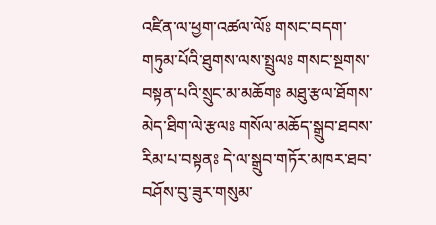འཛིན་ལ་ཕྱག་འཚལ་ལོཿ གསང་བདག་གཏུམ་པོའི་ཐུགས་ལས་སྤྲུལཿ གསང་སྔགས་བསྟན་པའི་སྲུང་མ་མཆོགཿ མཐུ་རྩལ་ཐོགས་མེད་ཐིག་ལེ་རྩལཿ གསོལ་མཆོད་སྒྲུབ་ཐབས་རིམ་པ་བསྟནཿ དེ་ལ་སྒྲུབ་གཏོར་མཁར་ཐབ་བཤོས་བུ་ཟུར་གསུམ་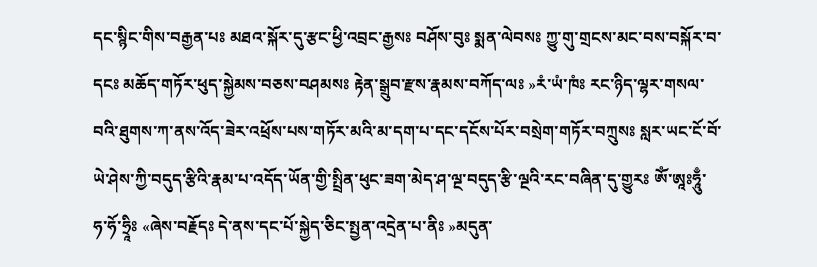དང་སྙིང་གིས་བརྒྱན་པཿ མཐའ་སྐོར་དུ་རྩང་ཕྱི་འབྲང་རྒྱསཿ བཤོས་བུཿ སྨན་ལེབསཿ ཀྱུ་གུ་གྲངས་མང་བས་བསྐོར་བ་དངཿ མཆོད་གཏོར་ཕུད་སྐྱེམས་བཅས་བཤམསཿ རྟེན་སྒྲུབ་རྫས་རྣམས་བཀོད་ལཿ »རཾ་ཡཾ་ཁཾཿ རང་ཉིད་ལྷར་གསལ་བའི་ཐུགས་ཀ་ནས་འོད་ཟེར་འཕྲོས་པས་གཏོར་མའི་མ་དག་པ་དང་དངོས་པོར་བསྲེག་གཏོར་བཀྲུསཿ སླར་ཡང་ངོ་བོ་ཡེ་ཤེས་ཀྱི་བདུད་རྩིའི་རྣམ་པ་འདོད་ཡོན་གྱི་སྤྲིན་ཕུང་ཟག་མེད་ཤ་ལྔ་བདུད་རྩི་ལྔའི་རང་བཞིན་དུ་གྱུརཿ ཨོཾ་ཨཱཿཧཱུྃ་ཧ་ཧོ་ཧྲཱིཿ «ཞེས་བརྗོདཿ དེ་ནས་དང་པོ་སྐྱེད་ཅིང་སྤྱན་འདྲེན་པ་ནིཿ »མདུན་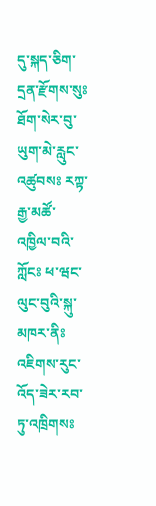དུ་སྐད་ཅིག་དྲན་རྫོགས་སུཿ ཐོག་སེར་བུ་ཡུག་མེ་རླུང་འཚུབསཿ རཀྟ་རྒྱ་མཚོ་འཁྱིལ་བའི་ཀློངཿ ཕ་ཝང་ལུང་བུའི་སྐུ་མཁར་ནིཿ འཇིགས་རུང་འོད་ཟེར་རབ་ཏུ་འཁྲིགསཿ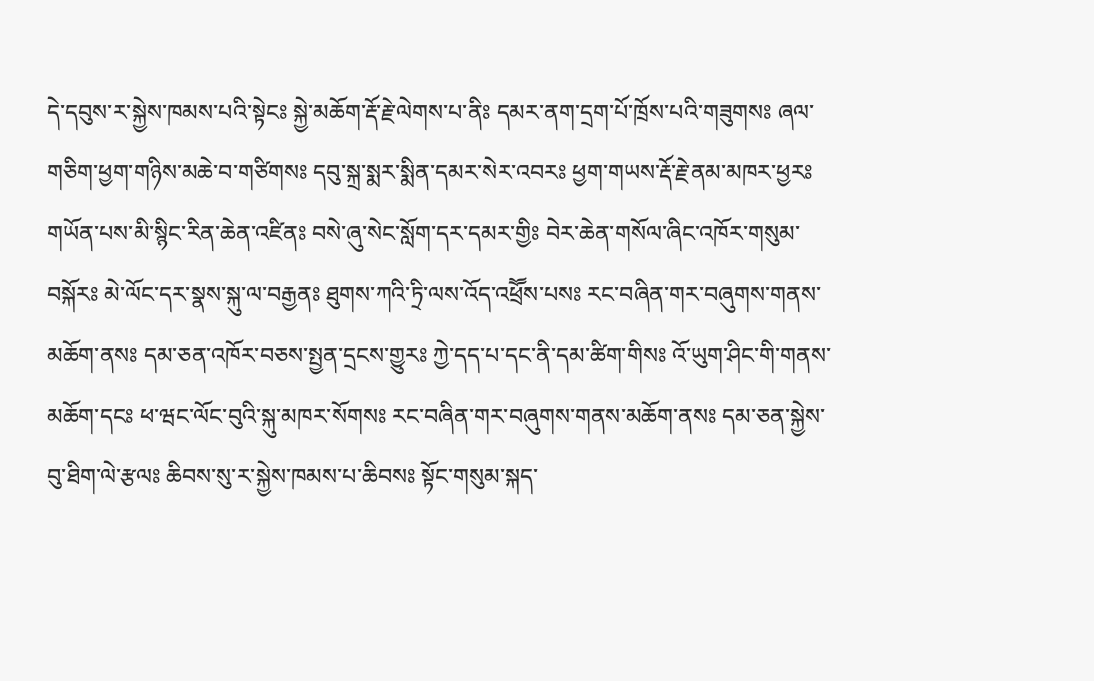དེ་དབུས་ར་སྐྱེས་ཁམས་པའི་སྟེངཿ སྐྱེ་མཆོག་རྡོ་རྗེ་ལེགས་པ་ནིཿ དམར་ནག་དྲག་པོ་ཁྲོས་པའི་གཟུགསཿ ཞལ་གཅིག་ཕྱག་གཉིས་མཆེ་བ་གཙིགསཿ དབུ་སྐྲ་སྨར་སྨིན་དམར་སེར་འབརཿ ཕྱག་གཡས་རྡོ་རྗེ་ནམ་མཁར་ཕྱརཿ གཡོན་པས་མི་སྙིང་རིན་ཆེན་འཛིནཿ བསེ་ཞུ་སེང་སློག་དར་དམར་གྱིཿ བེར་ཆེན་གསོལ་ཞིང་འཁོར་གསུམ་བསྐོརཿ མེ་ལོང་དར་སྣས་སྐུ་ལ་བརྒྱནཿ ཐུགས་ཀའི་ཏྲི་ལས་འོད་འཕྲཽས་པསཿ རང་བཞིན་གར་བཞུགས་གནས་མཆོག་ནསཿ དམ་ཅན་འཁོར་བཅས་སྤྱན་དྲངས་གྱུརཿ ཀྱེ་དད་པ་དང་ནི་དམ་ཚིག་གིསཿ འོ་ཡུག་ཤིང་གི་གནས་མཆོག་དངཿ ཕ་ཝང་ལོང་བུའི་སྐུ་མཁར་སོགསཿ རང་བཞིན་གར་བཞུགས་གནས་མཆོག་ནསཿ དམ་ཅན་སྐྱེས་བུ་ཐིག་ལེ་རྩལཿ ཆིབས་སུ་ར་སྐྱེས་ཁམས་པ་ཆིབསཿ སྟོང་གསུམ་སྐད་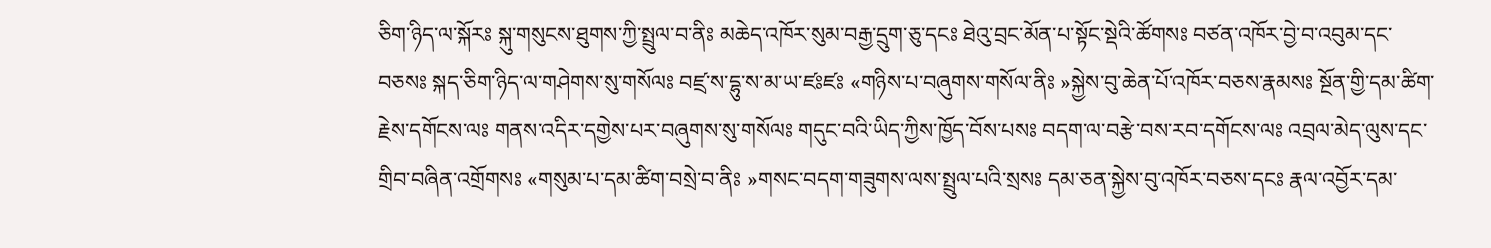ཅིག་ཉིད་ལ་སྐོརཿ སྐུ་གསུངས་ཐུགས་ཀྱི་སྤྲུལ་བ་ནིཿ མཆེད་འཁོར་སུམ་བརྒྱ་དྲུག་ཅུ་དངཿ ཐེའུ་བྲང་མོན་པ་སྟོང་སྡེའི་ཚོགསཿ བཙན་འཁོར་བྱེ་བ་འབུམ་དང་བཅསཿ སྐད་ཅིག་ཉིད་ལ་གཤེགས་སུ་གསོལཿ བཛྲ་ས་དྷུ་ས་མ་ཡ་ཛཿཛཿ «གཉིས་པ་བཞུགས་གསོལ་ནིཿ »སྐྱེས་བུ་ཆེན་པོ་འཁོར་བཅས་རྣམསཿ སྔོན་གྱི་དམ་ཚིག་རྗེས་དགོངས་ལཿ གནས་འདིར་དགྱེས་པར་བཞུགས་སུ་གསོལཿ གདུང་བའི་ཡིད་ཀྱིས་ཁྱོད་བོས་པསཿ བདག་ལ་བརྩེ་བས་རབ་དགོངས་ལཿ འབྲལ་མེད་ལུས་དང་གྲིབ་བཞིན་འགྲོགསཿ «གསུམ་པ་དམ་ཚིག་བསྲེ་བ་ནིཿ »གསང་བདག་གཟུགས་ལས་སྤྲུལ་པའི་སྲསཿ དམ་ཅན་སྐྱེས་བུ་འཁོར་བཅས་དངཿ རྣལ་འབྱོར་དམ་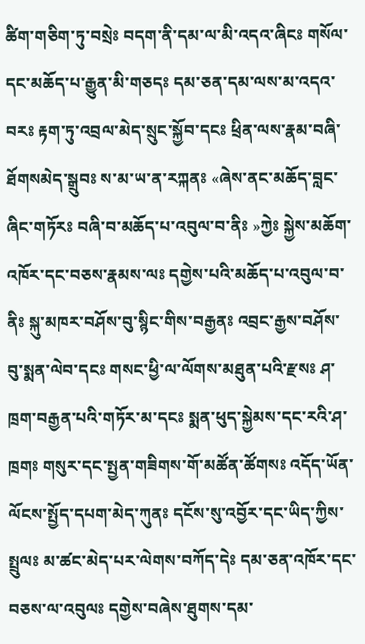ཚིག་གཅིག་ཏུ་བསྲེཿ བདག་ནི་དམ་ལ་མི་འདའ་ཞིངཿ གསོལ་དང་མཆོད་པ་རྒྱུན་མི་གཅདཿ དམ་ཅན་དམ་ལས་མ་འདའ་བརཿ རྟག་ཏུ་འབྲལ་མེད་སྲུང་སྐྱོབ་དངཿ ཕྲིན་ལས་རྣམ་བཞི་ཐོགསམེད་སྒྲུབཿ ས་མ་ཡ་ན་རཀྐནཿ «ཞེས་ནང་མཆོད་བླང་ཞིང་གཏོརཿ བཞི་བ་མཆོད་པ་འབུལ་བ་ནིཿ »ཀྱེཿ སྐྱེས་མཆོག་འཁོར་དང་བཅས་རྣམས་ལཿ དགྱེས་པའི་མཆོད་པ་འབུལ་བ་ནིཿ སྐུ་མཁར་བཤོས་བུ་སྙིང་གིས་བརྒྱནཿ འབྲང་རྒྱས་བཤོས་བུ་སྨན་ལེབ་དངཿ གསང་ཕྱི་ལ་ལོགས་མཐུན་པའི་རྫསཿ ཤ་ཁྲག་བརྒྱན་པའི་གཏོར་མ་དངཿ སྨན་ཕུད་སྐྱེམས་དང་རའི་ཤ་ཁྲགཿ གསུར་དང་སྤྱན་གཟིགས་གོ་མཚོན་ཚོགསཿ འདོད་ཡོན་ལོངས་སྤྱོད་དཔག་མེད་ཀུནཿ དངོས་སུ་འབྱོར་དང་ཡིད་ཀྱིས་སྤྲུལཿ མ་ཚང་མེད་པར་ལེགས་བཀོད་དེཿ དམ་ཅན་འཁོར་དང་བཅས་ལ་འབུལཿ དགྱེས་བཞེས་ཐུགས་དམ་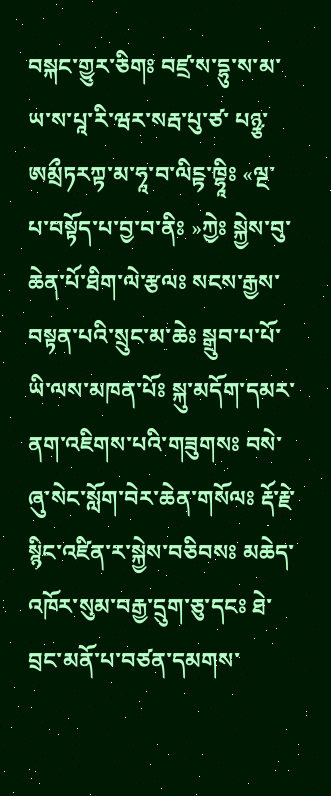བསྐང་གྱུར་ཅིགཿ བཛྲ་ས་དྷུ་ས་མ་ཡ་ས་པཱ་རི་ཝར་སརྦ་པུ་ཙ་ པཉྩ་ཨམྲྀཏརཀྟ་མ་ཧཱ་བ་ལིངྟ་ཁྷཱིཿ «ལྔ་པ་བསྟོད་པ་བྱ་བ་ནིཿ »ཀྱེཿ སྐྱེས་བུ་ཆེན་པོ་ཐིག་ལེ་རྩལཿ སངས་རྒྱས་བསྟན་པའི་སྲུང་མ་ཆེཿ སྒྲུབ་པ་པོ་ཡི་ལས་མཁན་པོཿ སྐུ་མདོག་དམར་ནག་འཇིགས་པའི་གཟུགསཿ བསེ་ཞུ་སེང་སློག་བེར་ཆེན་གསོལཿ རྡོ་རྗེ་སྙིང་འཛིན་ར་སྐྱེས་བཅིབསཿ མཆེད་འཁོར་སུམ་བརྒྱ་དྲུག་ཅུ་དངཿ ཐེ་བྲང་མནོ་པ་བཙན་དམགས་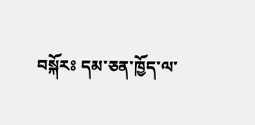བསྐོརཿ དམ་ཅན་ཁྱོད་ལ་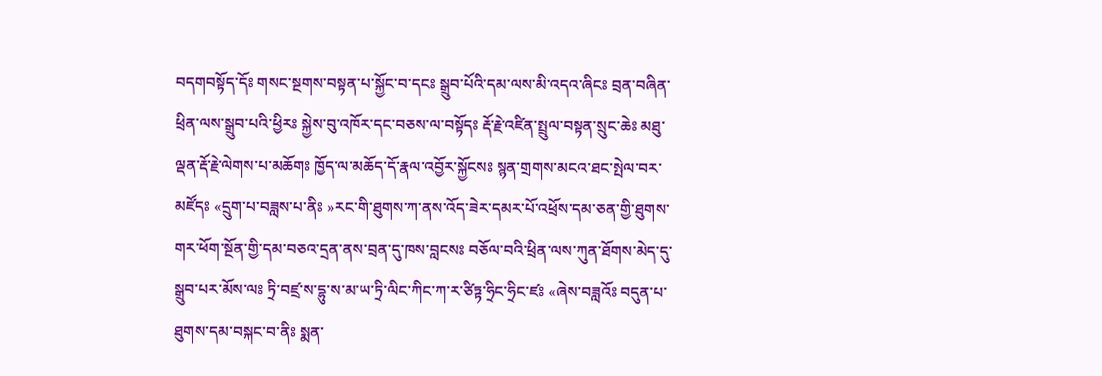བདགབསྟོད་དོཿ གསང་སྔགས་བསྟན་པ་སྐྱོང་བ་དངཿ སྒྲུབ་པོའི་དམ་ལས་མི་འདའ་ཞིངཿ བྲན་བཞིན་ཕྲིན་ལས་སྒྲུབ་པའི་ཕྱིརཿ སྐྱེས་བུ་འཁོར་དང་བཅས་ལ་བསྟོདཿ རྡོ་རྗེ་འཛིན་སྤྲུལ་བསྟན་སྲུང་ཆེཿ མཐུ་ལྡན་རྡོ་རྗེ་ལེགས་པ་མཆོགཿ ཁྱོད་ལ་མཆོད་དོ་རྣལ་འབྱོར་སྐྱོངསཿ སྙན་གྲགས་མངའ་ཐང་སྤེལ་བར་མཛོདཿ «དྲུག་པ་བཟླས་པ་ནིཿ »རང་གི་ཐུགས་ཀ་ནས་འོད་ཟེར་དམར་པོ་འཕྲོས་དམ་ཅན་གྱི་ཐུགས་གར་ཕོག་སྔོན་གྱི་དམ་བཅའ་དྲན་ནས་བྲན་དུ་ཁས་བླངསཿ བཅོལ་བའི་ཕྲིན་ལས་ཀུན་ཐོགས་མེད་དུ་སྒྲུབ་པར་མོས་ལཿ ཏྲི་བཛྲ་ས་དྷུ་ས་མ་ཡ་ཏྲི་ལིང་ཀིང་ཀ་ར་ཙིཏྟ་ཧྲིང་ཧྲིང་ཛཿ «ཞེས་བཟླའོཿ བདུན་པ་ཐུགས་དམ་བསྐང་བ་ནིཿ སྨན་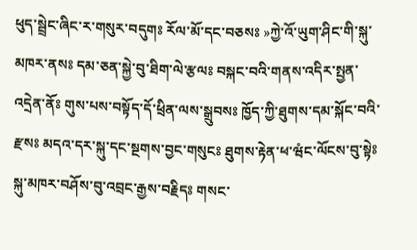ཕུད་སྦྲེང་ཞིང་ར་གསུར་བདུགཿ རོལ་མོ་དང་བཅསཿ »ཀྱེ་འོ་ཡུག་ཤིང་གི་སྐུ་མཁར་ནསཿ དམ་ཅན་སྐྱེ་བུ་ཐིག་ལེ་རྩལཿ བསྐང་བའི་གནས་འདིར་སྤྱན་འདྲེན་ནོཿ གུས་པས་བསྟོད་དོ་ཕྲིན་ལས་སྒྲུབསཿ ཁྱོད་ཀྱི་ཐུགས་དམ་སྐོང་བའི་རྫསཿ མདའ་དར་སྐུ་དང་སྔགས་བྱང་གསུངཿ ཐུགས་རྟེན་ཕ་ཝཾང་ལོངས་བུ་སྟེཿ སྐུ་མཁར་བཤོས་བུ་འབྲང་རྒྱས་བརྗིདཿ གསང་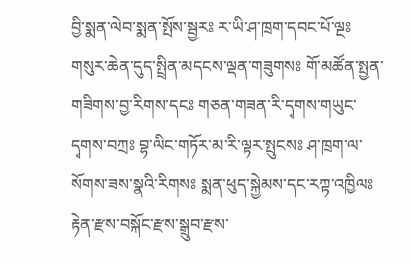བྱི་སྨན་ལེབ་སྨན་སྤོས་སྦྱརཿ ར་ཡི་ཤ་ཁྲག་དབང་པོ་ལྔཿ གསུར་ཆེན་དུད་སྤྲིན་མདངས་ལྡན་གཟུགསཿ གོ་མཚོན་སྤྱན་གཟིགས་བྱ་རིགས་དངཿ གཅན་གཟན་རི་དྭགས་གཡུང་དྭགས་བཀྲཿ བྷ་ལིང་གཏོར་མ་རི་ལྟར་སྤུངསཿ ཤ་ཁྲག་ལ་སོགས་ཟས་སྣའི་རིགསཿ སྨན་ཕུད་སྐྱེམས་དང་རཀྟ་འཁྱིལཿ རྟེན་རྫས་བསྐོང་རྫས་སྒྲུབ་རྫས་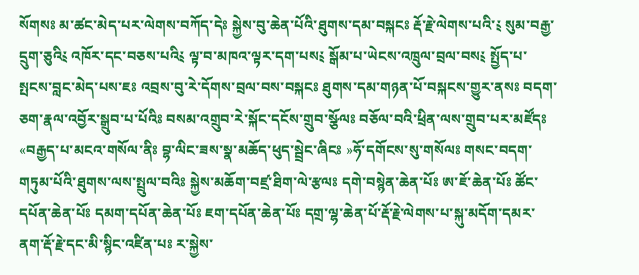སོགསཿ མ་ཚང་མེད་པར་ལེགས་བཀོད་དེཿ སྐྱེས་བུ་ཆེན་པོའི་ཐུགས་དམ་བསྐངཿ རྡོ་རྗེ་ལེགས་པའི་༴ སུམ་བརྒྱ་དྲུག་ཅུའི༴ འཁོར་དང་བཅས་པའི༴ ལྟ་བ་མཁའ་ལྟར་དག་པས༴ སྒོམ་པ་ཡེངས་འཁྲུལ་བྲལ་བས༴ སྤྱོད་པ་སྤངས་བླང་མེད་པས་ཇཿ འབྲས་བུ་རེ་དོགས་བྲལ་བས་བསྐངཿ ཐུགས་དམ་གཉན་པོ་བསྐངས་གྱུར་ནསཿ བདག་ཅག་རྣལ་འབྱོར་སྒྲུབ་པ་པོའིཿ བསམ་འགྲུབ་རེ་སྐོང་དངོས་གྲུབ་སྩོལཿ བཅོལ་བའི་ཕྲིན་ལས་གྲུབ་པར་མཛོདཿ «བརྒྱད་པ་མངའ་གསོལ་ནིཿ བྷ་ལིང་ཟས་སྣ་མཆོད་ཕུད་སྦྲེང་ཞིངཿ »ཧོ་དགོངས་སུ་གསོལཿ གསང་བདག་གཏུམ་པོའི་ཐུགས་ལས་སྤྲུལ་བའིཿ སྐྱེས་མཆོག་བཛྲ་ཐིག་ལེ་རྩལཿ དགེ་བསྙེན་ཆེན་པོཿ ཨ་ཇོ་ཆེན་པོཿ ཚོང་དཔོན་ཆེན་པོཿ དམག་དཔོན་ཆེན་པོཿ ཇག་དཔོན་ཆེན་པོཿ དགྲ་ལྷ་ཆེན་པོ་རྡོ་རྗེ་ལེགས་པ་སྐུ་མདོག་དམར་ནག་རྡོ་རྗེ་དང་མི་སྙིང་འཛིན་པཿ ར་སྐྱེས་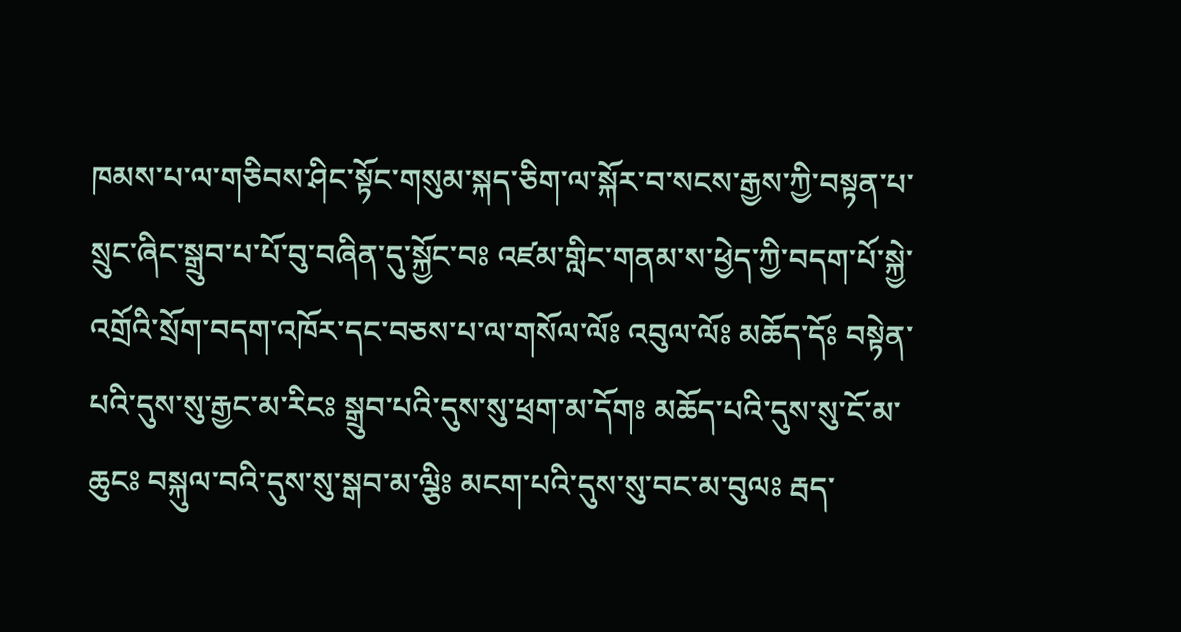ཁམས་པ་ལ་གཅིབས་ཤིང་སྟོང་གསུམ་སྐད་ཅིག་ལ་སྐོར་བ་སངས་རྒྱས་ཀྱི་བསྟན་པ་སྲུང་ཞིང་སྒྲུབ་པ་པོ་བུ་བཞིན་དུ་སྐྱོང་བཿ འཛམ་གླིང་གནམ་ས་ཕྱེད་ཀྱི་བདག་པོ་སྐྱེ་འགྲོའི་སྲོག་བདག་འཁོར་དང་བཅས་པ་ལ་གསོལ་ལོཿ འབུལ་ལོཿ མཆོད་དོཿ བསྟེན་པའི་དུས་སུ་རྒྱང་མ་རིངཿ སྒྲུབ་པའི་དུས་སུ་ཕྲག་མ་དོགཿ མཆོད་པའི་དུས་སུ་ངོ་མ་ཆུངཿ བསྐུལ་བའི་དུས་སུ་སྒབ་མ་ལྕིཿ མངག་པའི་དུས་སུ་བང་མ་བུལཿ རྦད་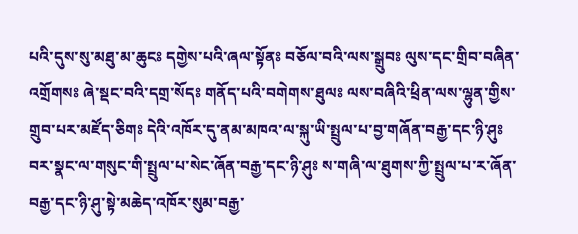པའི་དུས་སུ་མཐུ་མ་ཆུངཿ དགྱེས་པའི་ཞལ་སྟོནཿ བཅོལ་བའི་ལས་སྒྲུབཿ ལུས་དང་གྲིབ་བཞིན་འགྲོགསཿ ཞེ་སྡང་བའི་དགྲ་སོདཿ གནོད་པའི་བགེགས་ཐུལཿ ལས་བཞིའི་ཕྲིན་ལས་ལྷུན་གྱིས་གྲུབ་པར་མཛོད་ཅིགཿ དེའི་འཁོར་དུ་ནམ་མཁའ་ལ་སྐུ་ཡི་སྤྲུལ་པ་བྱ་གཞོན་བརྒྱ་དང་ཉི་ཤུཿ བར་སྣང་ལ་གསུང་གི་སྤྲུལ་པ་སེང་ཞོན་བརྒྱ་དང་ཉི་ཤུཿ ས་གཞི་ལ་ཐུགས་ཀྱི་སྤྲུལ་པ་ར་ཞོན་བརྒྱ་དང་ཉི་ཤུ་སྟེ་མཆེད་འཁོར་སུམ་བརྒྱ་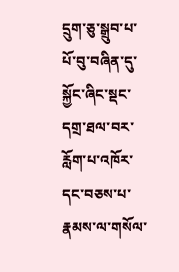དྲུག་ཅུ་སྒྲུབ་པ་པོ་བུ་བཞིན་དུ་སྐྱོང་ཞིང་སྡང་དགྲ་ཐལ་བར་རློག་པ་འཁོར་དང་བཅས་པ་རྣམས་ལ་གསོལ་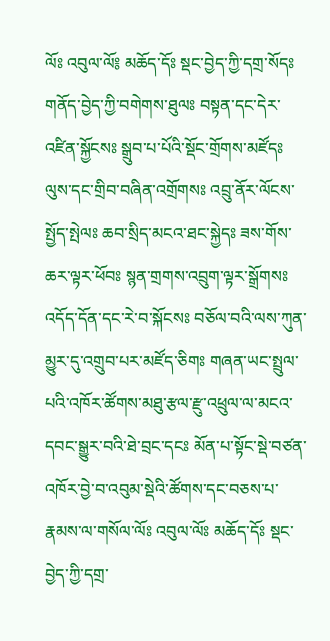ལོཿ འབུལ་ལོ༔ མཆོད་དོཿ སྡང་བྱེད་ཀྱི་དགྲ་སོདཿ གནོད་བྱེད་ཀྱི་བགེགས་ཐུལཿ བསྟན་དང་དེར་འཛིན་སྐྱོངསཿ སྒྲུབ་པ་པོའི་སྡོང་གྲོགས་མཛོདཿ ལུས་དང་གྲིབ་བཞིན་འགྲོགསཿ འབྲུ་ནོར་ལོངས་སྤྱོད་སྤེལཿ ཆབ་སྲིད་མངའ་ཐང་སྐྱེདཿ ཟས་གོས་ཆར་ལྟར་ཕོབཿ སྙན་གྲགས་འབྲུག་ལྟར་སྒྲོགསཿ འདོད་དོན་དང་རེ་བ་སྐོངསཿ བཅོལ་བའི་ལས་ཀུན་མྱུར་དུ་འགྲུབ་པར་མཛོད་ཅིགཿ གཞན་ཡང་སྤྲུལ་པའི་འཁོར་ཚོགས་མཐུ་རྩལ་རྫུ་འཕྲུལ་ལ་མངའ་དབང་སྒྱུར་བའི་ཐེ་བྲང་དངཿ མོན་པ་སྟོང་སྡེ་བཙན་འཁོར་བྱེ་བ་འབུམ་སྡེའི་ཚོགས་དང་བཅས་པ་རྣམས་ལ་གསོལ་ལོཿ འབུལ་ལོཿ མཆོད་དོཿ སྡང་བྱེད་ཀྱི་དགྲ་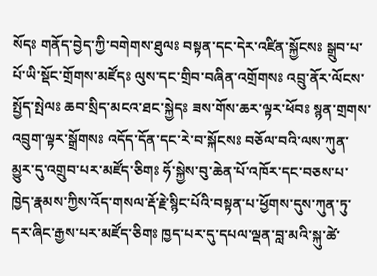སོདཿ གནོད་བྱེད་ཀྱི་བགེགས་ཐུལཿ བསྟན་དང་དེར་འཛིན་སྐྱོངསཿ སྒྲུབ་པ་པོ་ཡི་སྡོང་གྲོགས་མཛོདཿ ལུས་དང་གྲིབ་བཞིན་འགྲོགསཿ འབྲུ་ནོར་ལོངས་སྤྱོད་སྤེལཿ ཆབ་སྲིད་མངའ་ཐང་སྐྱེདཿ ཟས་གོས་ཆར་ལྟར་ཕོབཿ སྙན་གྲགས་འབྲུག་ལྟར་སྒྲོགསཿ འདོད་དོན་དང་རེ་བ་སྐོངསཿ བཅོལ་བའི་ལས་ཀུན་མྱུར་དུ་འགྲུབ་པར་མཛོད་ཅིགཿ ཧོ་སྐྱེས་བུ་ཆེན་པོ་འཁོར་དང་བཅས་པ་ཁྱེད་རྣམས་ཀྱིས་འོད་གསལ་རྡོ་རྗེ་སྙིང་པོའི་བསྟན་པ་ཕྱོགས་དུས་ཀུན་ཏུ་དར་ཞིང་རྒྱས་པར་མཛོད་ཅིགཿ ཁྱད་པར་དུ་དཔལ་ལྡན་བླ་མའི་སྐུ་ཚེ་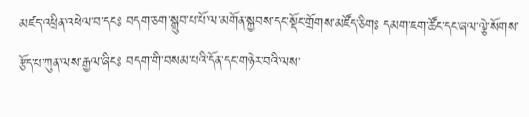མཛད་འཕྲིན་འཕེལ་བ་དངཿ བདག་ཅག་སྒྲུབ་པ་པོ་ལ་མགོན་སྐྱབས་དང་སྡོང་གྲོགས་མཛོད་ཅིགཿ དམག་ཇག་ཚོང་དང་ཞལ་ལྕེ་སོགས་རྩོད་པ་ཀུན་ལས་རྒྱལ་ཞིངཿ བདག་གི་བསམ་པའི་དོན་དང་གཉེར་བའི་ལས་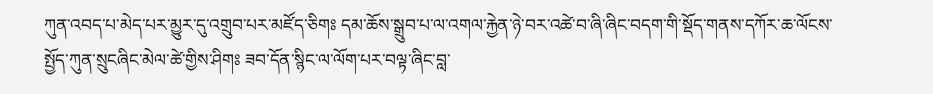ཀུན་འབད་པ་མེད་པར་མྱུར་དུ་འགྲུབ་པར་མཛོད་ཅིགཿ དམ་ཆོས་སྒྲུབ་པ་ལ་འགལ་རྐྱེན་ཉེ་བར་འཚེ་བ་ཞི་ཞིང་བདག་གི་སྡོད་གནས་དཀོར་ཆ་ལོངས་སྤྱོད་ཀུན་སྲུངཞིང་མེལ་ཚེ་གྱིས་ཤིགཿ ཟབ་དོན་སྙིང་ལ་ལོག་པར་བལྟ་ཞིང་བླ་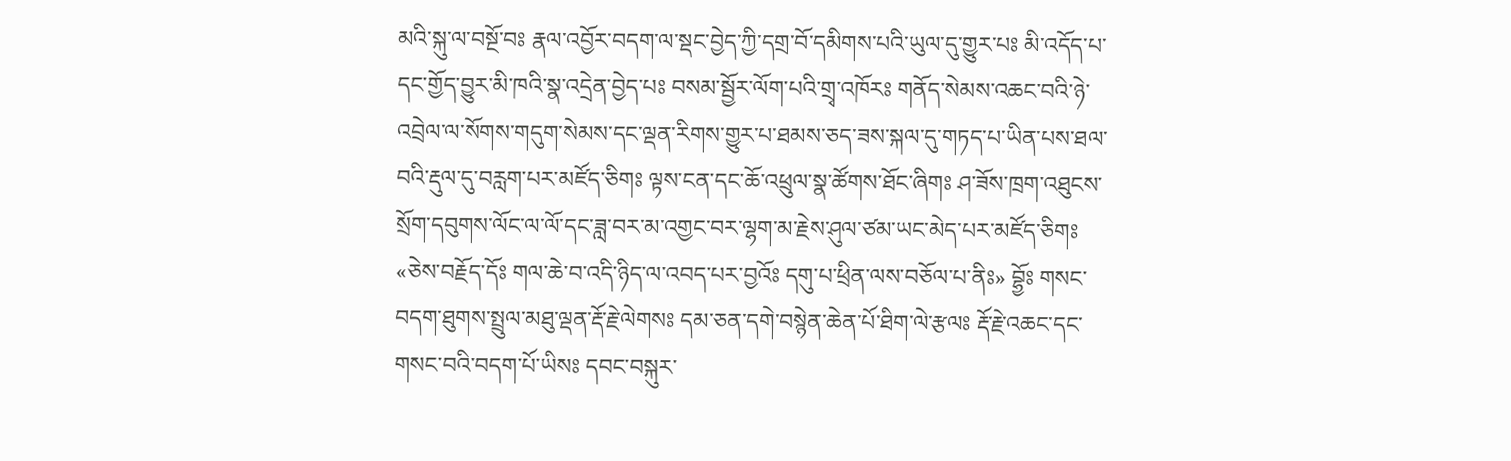མའི་སྐུ་ལ་བསྔོ་བཿ རྣལ་འབྱོར་བདག་ལ་སྡང་བྱེད་ཀྱི་དགྲ་བོ་དམིགས་པའི་ཡུལ་དུ་གྱུར་པཿ མི་འདོད་པ་དང་གྱོད་བྱུར་མི་ཁའི་སྣ་འདྲེན་བྱེད་པཿ བསམ་སྦྱོར་ལོག་པའི་གྲྭ་འཁོརཿ གནོད་སེམས་འཆང་བའི་ཉེ་འབྲེལ་ལ་སོགས་གདུག་སེམས་དང་ལྡན་རིགས་གྱུར་པ་ཐམས་ཅད་ཟས་སྐལ་དུ་གཏད་པ་ཡིན་པས་ཐལ་བའི་རྡུལ་དུ་བརླག་པར་མཛོད་ཅིགཿ ལྟས་ངན་དང་ཆོ་འཕྲུལ་སྣ་ཚོགས་ཐོང་ཞིགཿ ཤ་ཟོས་ཁྲག་འཐུངས་སྲོག་དབུགས་ལོང་ལ་ལོ་དང་ཟླ་བར་མ་འགྱང་བར་ལྷག་མ་རྗེས་ཤུལ་ཙམ་ཡང་མེད་པར་མཛོད་ཅིགཿ «ཅེས་བརྗོད་དོཿ གལ་ཆེ་བ་འདི་ཉིད་ལ་འབད་པར་བྱའོཿ དགུ་པ་ཕྲིན་ལས་བཅོལ་པ་ནིཿ» བྷྱོཿ གསང་བདག་ཐུགས་སྤྲུལ་མཐུ་ལྡན་རྡོ་རྗེ་ལེགསཿ དམ་ཅན་དགེ་བསྙེན་ཆེན་པོ་ཐིག་ལེ་རྩལཿ རྡོ་རྗེ་འཆང་དང་གསང་བའི་བདག་པོ་ཡིསཿ དབང་བསྐུར་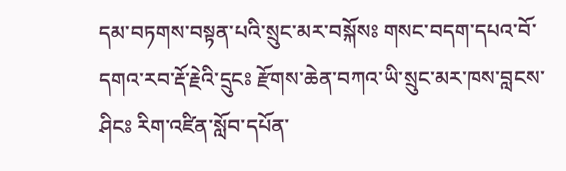དམ་བཏགས་བསྟན་པའི་སྲུང་མར་བསྐོསཿ གསང་བདག་དཔའ་བོ་དགའ་རབ་རྡོ་རྗེའི་དྲུངཿ རྫོགས་ཆེན་བཀའ་ཡི་སྲུང་མར་ཁས་བླངས་ཤིངཿ རིག་འཛིན་སློབ་དཔོན་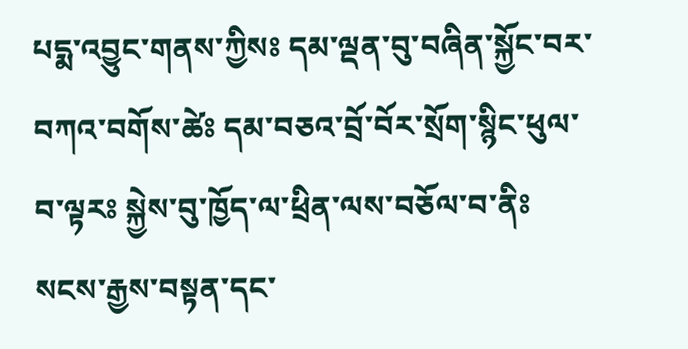པདྨ་འབྱུང་གནས་ཀྱིསཿ དམ་ལྡན་བུ་བཞིན་སྐྱོང་བར་བཀའ་བགོས་ཚེཿ དམ་བཅའ་བྲོ་བོར་སྲོག་སྙིང་ཕུལ་བ་ལྟརཿ སྐྱེས་བུ་ཁྱོད་ལ་ཕྲིན་ལས་བཅོལ་བ་ནིཿ སངས་རྒྱས་བསྟན་དང་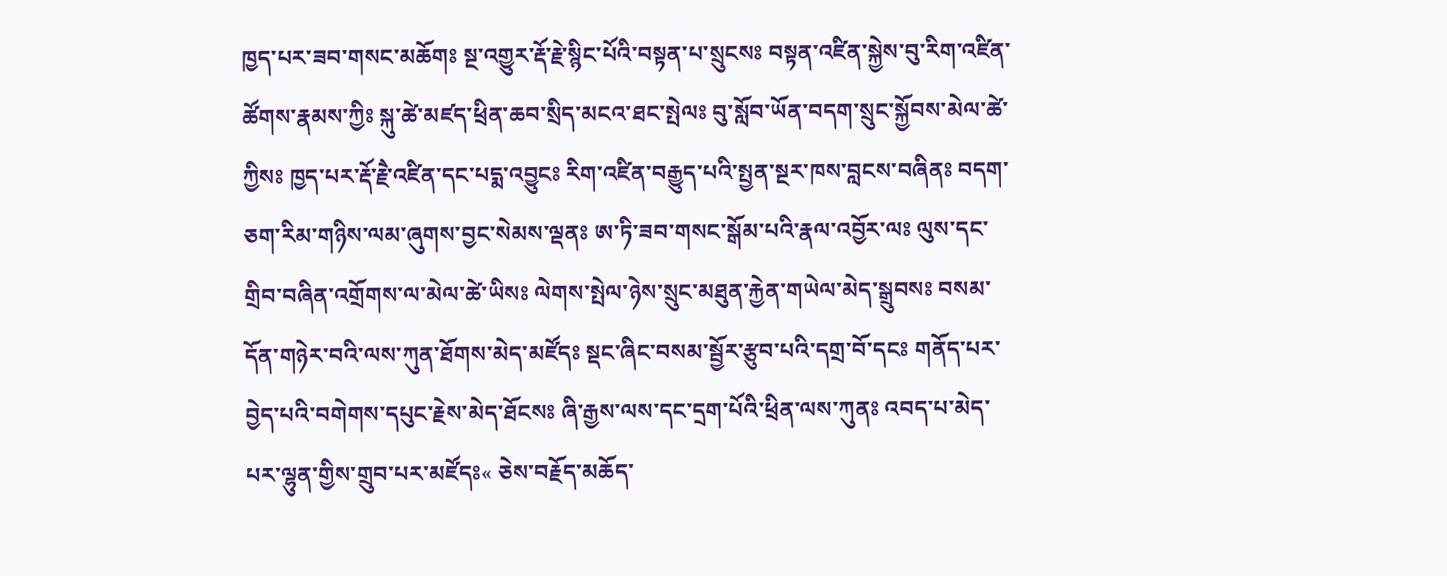ཁྱད་པར་ཟབ་གསང་མཆོགཿ སྔ་འགྱུར་རྡོ་རྗེ་སྙིང་པོའི་བསྟན་པ་སྲུངསཿ བསྟན་འཛིན་སྐྱེས་བུ་རིག་འཛིན་ཚོགས་རྣམས་ཀྱིཿ སྐུ་ཚེ་མཛད་ཕྲིན་ཆབ་སྲིད་མངའ་ཐང་སྤེལཿ བུ་སློབ་ཡོན་བདག་སྲུང་སྐྱོབས་མེལ་ཚེ་ཀྱིསཿ ཁྱད་པར་རྡོ་རྗཻ་འཛིན་དང་པདྨ་འབྱུངཿ རིག་འཛིན་བརྒྱུད་པའི་སྤྱན་སྔར་ཁས་བླངས་བཞིནཿ བདག་ཅག་རིམ་གཉིས་ལམ་ཞུགས་བྱང་སེམས་ལྡནཿ ཨ་ཏི་ཟབ་གསང་སྒོམ་པའི་རྣལ་འབྱོར་ལཿ ལུས་དང་གྲིབ་བཞིན་འགྲོགས་ལ་མེལ་ཚེ་ཡིསཿ ལེགས་སྤེལ་ཉེས་སྲུང་མཐུན་རྐྱེན་གཡེལ་མེད་སྒྲུབསཿ བསམ་དོན་གཉེར་བའི་ལས་ཀུན་ཐོགས་མེད་མཛོདཿ སྡང་ཞིང་བསམ་སྦྱོར་རྩུབ་པའི་དགྲ་བོ་དངཿ གནོད་པར་བྱེད་པའི་བགེགས་དཔུང་རྗེས་མེད་ཐོངསཿ ཞི་རྒྱས་ལས་དང་དྲག་པོའི་ཕྲིན་ལས་ཀུནཿ འབད་པ་མེད་པར་ལྷུན་གྱིས་གྲུབ་པར་མཛོདཿ« ཅེས་བརྗོད་མཆོད་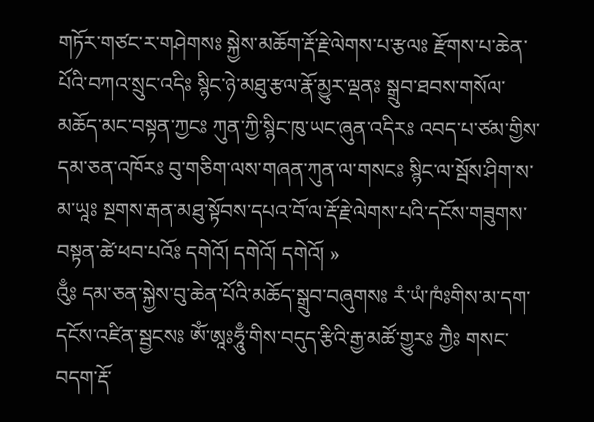གཏོར་གཙང་ར་གཤེགསཿ སྐྱེས་མཆོག་རྡོ་རྗེ་ལེགས་པ་རྩལཿ རྫོགས་པ་ཆེན་པོའི་བཀའ་སྲུང་འདིཿ སྙིང་ཉེ་མཐུ་རྩལ་རྣོ་མྱུར་ལྡནཿ སྒྲུབ་ཐབས་གསོལ་མཆོད་མང་བསྟན་ཀྱངཿ ཀུན་ཀྱི་སྙིང་ཁུ་ཡང་ཞུན་འདིརཿ འབད་པ་ཙམ་གྱིས་དམ་ཅན་འཁོརཿ བུ་གཅིག་ལས་གཞན་ཀུན་ལ་གསངཿ སྙིང་ལ་སྦོས་ཤིག་ས་མ་ཡཱཿ སྔགས་རྒན་མཐུ་སྟོབས་དཔའ་བོ་ལ་རྡོ་རྗེ་ལེགས་པའི་དངོས་གཟུགས་བསྟན་ཚེ་ཕབ་པའོཿ དགེའོ། དགེའོ། དགེའོ། »
འུྃཿ དམ་ཅན་སྐྱེས་བུ་ཆེན་པོའི་མཆོད་སྒྲུབ་བཞུགསཿ རཾ་ཡཾ་ཁཾཿགིས་མ་དག་དངོས་འཛིན་སྦྱངསཿ ཨོཾ་ཨཱཿཧཱུྃ་གིས་བདུད་རྩིའི་རྒྱ་མཚོ་གྱུརཿ ཀྱཻཿ གསང་བདག་རྡོ་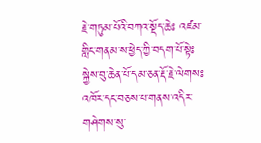རྗེ་གཏུམ་པོའི་བཀའ་སྡོད་ཆེཿ འཛམ་གླིང་གནམ་ས་ཕྱེད་ཀྱི་བདག་པོ་སྟེཿ སྐྱེས་བུ་ཆེན་པོ་དམ་ཅན་རྡོ་རྗེ་ལེགསཿ འཁོར་དང་བཅས་པ་གནས་འདིར་གཤེགས་སུ་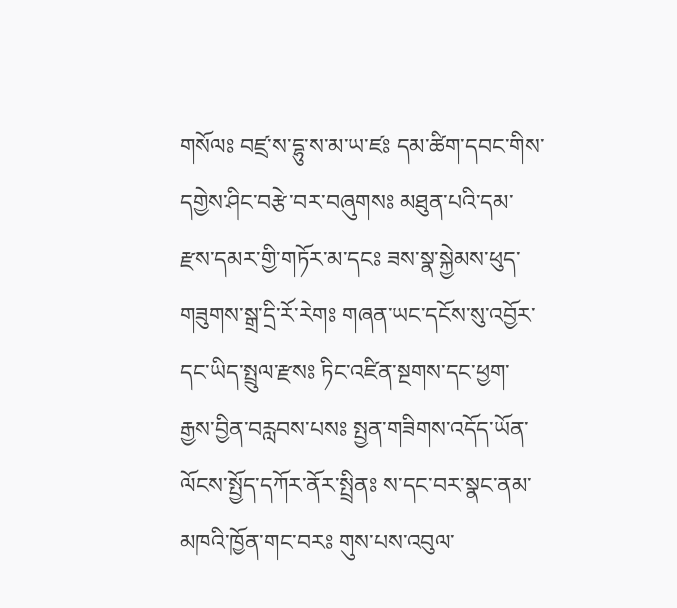གསོལཿ བཛྲ་ས་དྷུ་ས་མ་ཡ་ཛཿ དམ་ཚིག་དབང་གིས་དགྱེས་ཤིང་བརྩེ་བར་བཞུགསཿ མཐུན་པའི་དམ་རྫས་དམར་གྱི་གཏོར་མ་དངཿ ཟས་སྣ་སྐྱེམས་ཕུད་གཟུགས་སྒྲ་དྲི་རོ་རེགཿ གཞན་ཡང་དངོས་སུ་འབྱོར་དང་ཡིད་སྤྲུལ་རྫསཿ ཏིང་འཛིན་སྔགས་དང་ཕྱག་རྒྱས་བྱིན་བརླབས་པསཿ སྤྱན་གཟིགས་འདོད་ཡོན་ལོངས་སྤྱོད་དཀོར་ནོར་སྤྲིནཿ ས་དང་བར་སྣང་ནམ་མཁའི་ཁྱོན་གང་བརཿ གུས་པས་འབུལ་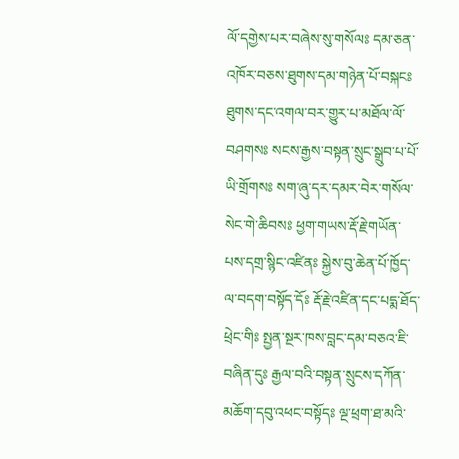ལོ་དགྱེས་པར་བཞེས་སུ་གསོལཿ དམ་ཅན་འཁོར་བཅས་ཐུགས་དམ་གཉེན་པོ་བསྐངཿ ཐུགས་དང་འགལ་བར་གྱུར་པ་མཐོལ་ལོ་བཤགསཿ སངས་རྒྱས་བསྟན་སྲུང་སྒྲུབ་པ་པོ་ཡི་གྲོགསཿ སག་ཞུ་དར་དམར་བེར་གསོལ་སེང་གེ་ཆིབསཿ ཕྱག་གཡས་རྡོ་རྗེ་གཡོན་པས་དགྲ་སྙིང་འཛིནཿ སྐྱེས་བུ་ཆེན་པོ་ཁྱོད་ལ་བདག་བསྟོད་དོཿ རྡོ་རྗེ་འཛིན་དང་པདྨ་ཐོད་ཕྲེང་གིཿ སྤྱན་སྔར་ཁས་བླང་དམ་བཅའ་ཇི་བཞིན་དུཿ རྒྱལ་བའི་བསྟན་སྲུངས་དཀོན་མཆོག་དབུ་འཕང་བསྟོདཿ ལྔ་ཕྲག་ཐ་མའི་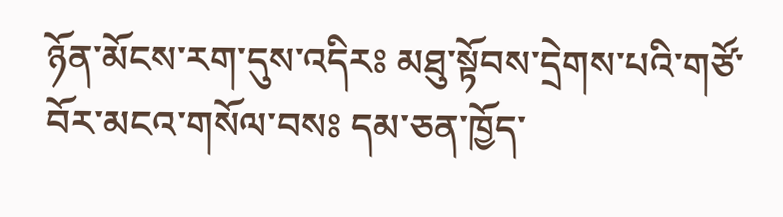ཉོན་མོངས་རག་དུས་འདིརཿ མཐུ་སྟོབས་དྲེགས་པའི་གཙོ་བོར་མངའ་གསོལ་བསཿ དམ་ཅན་ཁྱོད་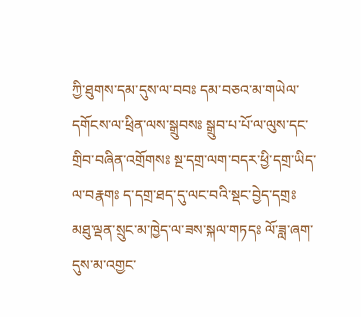ཀྱི་ཐུགས་དམ་དུས་ལ་བབཿ དམ་བཅའ་མ་གཡེལ་དགོངས་ལ་ཕྲིན་ལས་སྒྲུབསཿ སྒྲུབ་པ་པོ་ལ་ལུས་དང་གྲིབ་བཞིན་འགྲོགསཿ སྔ་དགྲ་ལག་བདར་ཕྱི་དགྲ་ཡིད་ལ་བརྣགཿ ད་དགྲ་ཐད་དུ་ལང་བའི་སྡང་བྱེད་དགྲཿ མཐུ་ལྡན་སྲུང་མ་ཁྱེད་ལ་ཟས་སྐལ་གཏདཿ ལོ་ཟླ་ཞག་དུས་མ་འགྱང་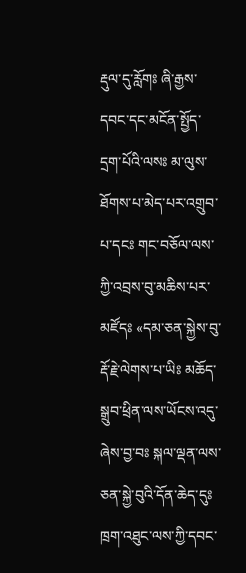རྡུལ་དུ་རློགཿ ཞི་རྒྱས་དབང་དང་མངོན་སྤྱོད་དྲག་པོའི་ལསཿ མ་ལུས་ཐོགས་པ་མེད་པར་འགྲུབ་པ་དངཿ གང་བཅོལ་ལས་ཀྱི་འབྲས་བུ་མཆིས་པར་མཛོདཿ «དམ་ཅན་སྐྱེས་བུ་རྡོ་རྗེ་ལེགས་པ་ཡིཿ མཆོད་སྒྲུབ་ཕྲིན་ལས་ཡོངས་འདུ་ཞེས་བྱ་བཿ སྐལ་ལྡན་ལས་ཅན་སྐྱེ་བུའི་དོན་ཆེད་དུཿ ཁྲག་འཐུང་ལས་ཀྱི་དབང་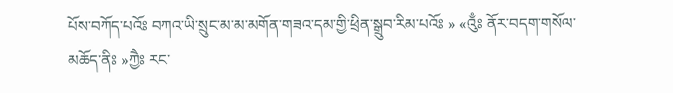པོས་བཀོད་པའོཿ བཀའ་ཡི་སྲུང་མ་མ་མགོན་གཟའ་དམ་གྱི་ཕྲིན་སྒྲུབ་རིམ་པའོཿ » «འུྃཿ ནོར་བདག་གསོལ་མཆོད་ནིཿ »ཀྱཻཿ རང་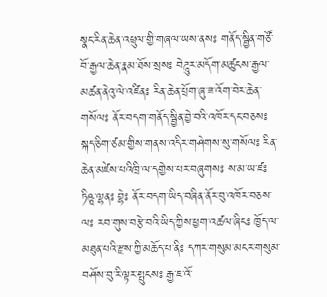སྣང་རིན་ཆེན་འཕྲུལ་གྱི་གཞལ་ཡས་ནསཿ གནོད་སྦྱིན་གཙོ་བོ་རྒྱལ་ཆེན་རྣམ་ཐོས་སྲསཿ བེཌཱུར་མདོག་མཚུངས་རྒྱལ་མཚན་ནེའུ་ལེ་འཛིནཿ རིན་ཆེན་པྲོག་ཞུ་ཟ་འོག་བེར་ཆེན་གསོལཿ ནོར་བདག་གནོད་སྦྱིན་བྱེ་བའི་འཁོར་དང་བཅསཿ སྐད་ཅིག་ཙམ་གྱིས་གནས་འདིར་གཤེགས་སུ་གསོལཿ རིན་ཆེན་མཛེས་པའིཁྲི་ལ་དགྱེས་པར་བཞུགསཿ ས་མ་ཡ་ཛཿ ཏིཥྛ་ལྷནཿ བྷེཿ ནོར་བདག་ཡིད་བཞིན་ནོར་བུ་འཁོར་བཅས་ལཿ རབ་གུས་བརྩེ་བའི་ཡིད་ཀྱིས་ཕྱག་འཚལ་ཞིངཿ ཁྱོད་ལ་མཐུན་པའི་རྫས་ཀྱི་མཆོད་པ་ནིཿ དཀར་གསུམ་མངར་གསུམ་བཤོས་བུ་རི་ལྟར་སྤུངསཿ རྒྱ་ཇ་འོ་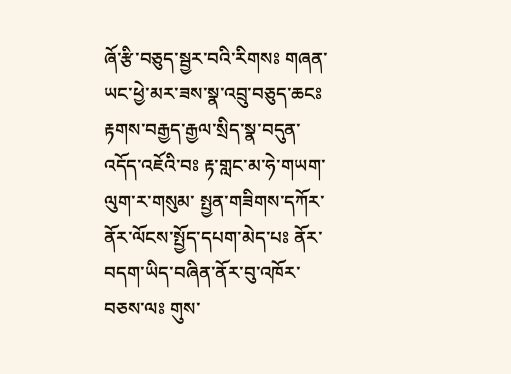ཞོ་རྩི་བཅུད་སྦྱར་བའི་རིགསཿ གཞན་ཡང་ཕྱེ་མར་ཟས་སྣ་འབྲུ་བཅུད་ཆངཿ རྟགས་བརྒྱད་རྒྱལ་སྲིད་སྣ་བདུན་འདོད་འཇོའི་བཿ རྟ་གླང་མ་ཧེ་གཡག་ལུག་ར་གསུམ་ སྤྱན་གཟིགས་དཀོར་ནོར་ལོངས་སྤྱོད་དཔག་མེད་པཿ ནོར་བདག་ཡིད་བཞིན་ནོར་བུ་འཁོར་བཅས་ལཿ གུས་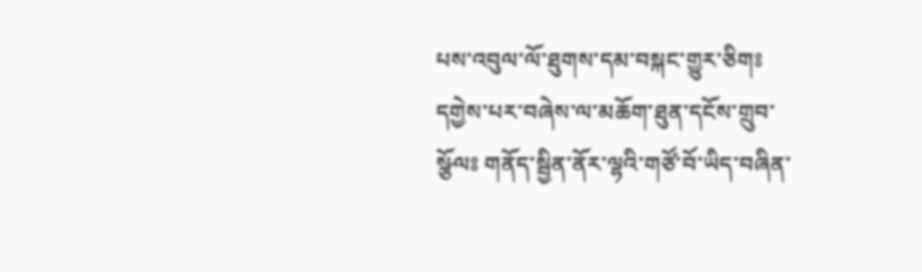པས་འབུལ་ལོ་ཐུགས་དམ་བསྐང་གྱུར་ཅིགཿ དགྱེས་པར་བཞེས་ལ་མཆོག་ཐུན་དངོས་གྲུབ་སྩོལཿ གནོད་སྦྱིན་ནོར་ལྷའི་གཙོ་བོ་ཡིད་བཞིན་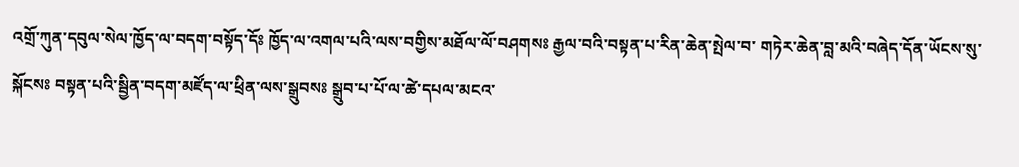འགྲོ་ཀུན་དབུལ་སེལ་ཁྱོད་ལ་བདག་བསྟོད་དོཿ ཁྱོད་ལ་འགལ་པའི་ལས་བགྱིས་མཐོལ་ལོ་བཤགསཿ རྒྱལ་བའི་བསྟན་པ་རིན་ཆེན་སྤེལ་བ་ གཏེར་ཆེན་བླ་མའི་བཞེད་དོན་ཡོངས་སུ་སྐོངསཿ བསྟན་པའི་སྦྱིན་བདག་མཛོད་ལ་ཕྲིན་ལས་སྒྲུབསཿ སྒྲུབ་པ་པོ་ལ་ཚེ་དཔལ་མངའ་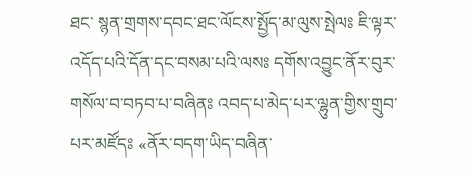ཐང་ སྙན་གྲགས་དབང་ཐང་ལོངས་སྤྱོད་མ་ལུས་སྤེལཿ ཇི་ལྟར་འདོད་པའི་དོན་དང་བསམ་པའི་ལསཿ དགོས་འབྱུང་ནོར་བུར་གསོལ་བ་བཏབ་པ་བཞིནཿ འབད་པ་མེད་པར་ལྷུན་གྱིས་གྲུབ་པར་མཛོདཿ «ནོར་བདག་ཡིད་བཞིན་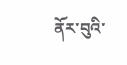ནོར་བུའི་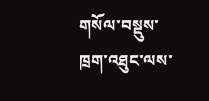གསོལ་བསྡུས་ཁྲག་འཐུང་ལས་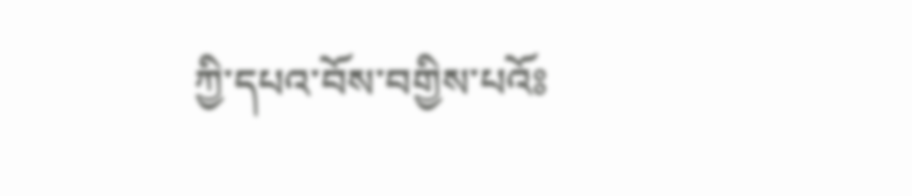ཀྱི་དཔའ་བོས་བགྱིས་པའོཿ